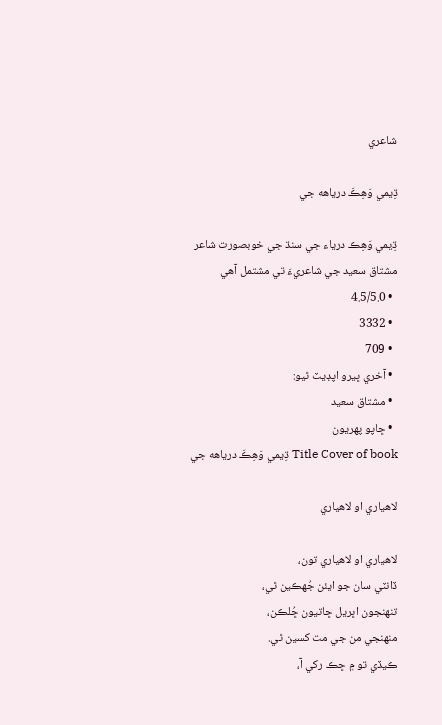شاعري

ڌِيمي وَهِڪَ درياهه جي

ڌِيمي وَهِڪ درياء جي سنڌ جي خوبصورت شاعر مشتاق سعيد جي شاعريءَ تي مشتمل آهي
  • 4.5/5.0
  • 3332
  • 709
  • آخري ڀيرو اپڊيٽ ٿيو:
  • مشتاق سعيد
  • ڇاپو پھريون
Title Cover of book ڌِيمي وَهِڪَ درياهه جي

لاهياري او لاهياري

لاهياري او لاهياري تون،
ڏانٽي سان جو ايئن جُھڪين ٿي،
تنهنجون اڀريل ڇاتيون ڇُلڪن،
منهنجي من جي مت کسين ٿي.
ڪيڏي تو ۾ ڇڪ رکي آ،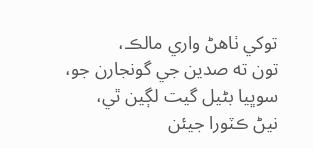توکي ٺاهڻ واري مالڪ،
تون ته صدين جي گونجارن جو،
سوڀيا بڻيل گيت لڳين ٿي،
نيڻ ڪٽورا جيئن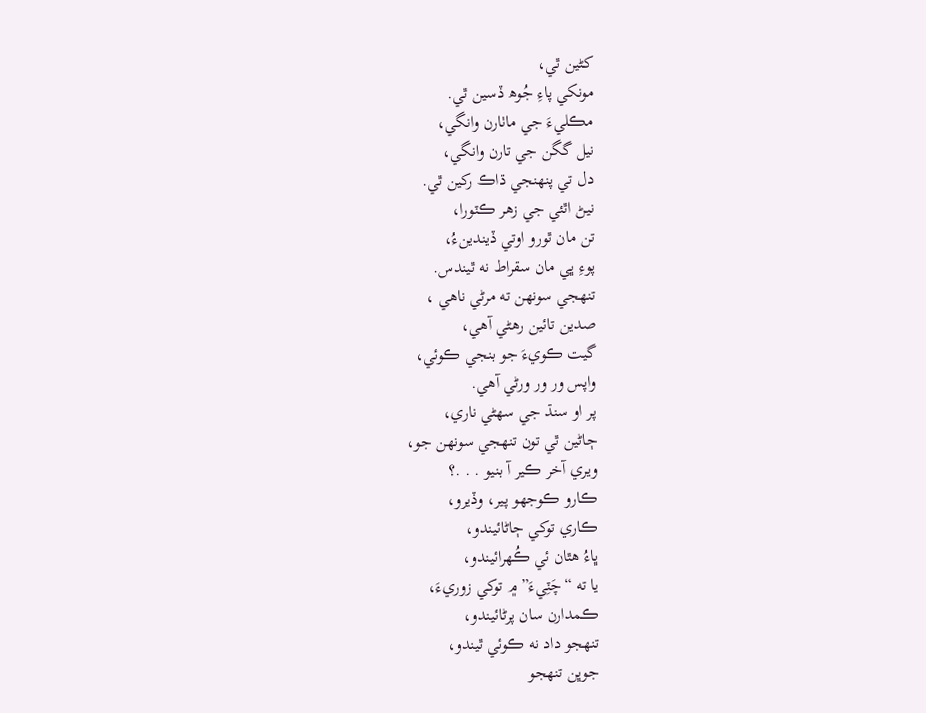کڻين ٿي،
مونکي پاءِ جُوھ ڏسين ٿي.
مڪليءَ جي ماٺارن وانگي،
نيل گگن جي تارن وانگي،
دل تي پنهنجي ڌاڪ رکين ٿي.
نيڻ اٿئي جي زهر ڪٽورا،
تن مان ٿورو اوتي ڏيندينءُ،
پوءِ ڀي مان سقراط نه ٿيندس.
تنهجي سونهن ته مرڻي ناهي ،
صدين تائين رهڻي آهي،
گيت ڪويءَ جو بنجي ڪوئي،
واپس ور ور ورڻي آهي.
پر او سنڌ جي سهڻي ناري،
ڄاڻين ٿي تون تنهجي سونهن جو،
ويري آخر ڪير آ بنيو . . .؟
ڪارو ڪوجھو پير، وڏيرو،
ڪاري توکي ڄاڻائيندو،
ڀاءُ هٿان ئي ڪُهرائيندو،
يا ته “چَٽِيءَ” ۾ توکي زوريءَ،
ڪمدارن سان پرڻائيندو،
تنهجو داد نه ڪوئي ٿيندو،
جوڀن تنهجو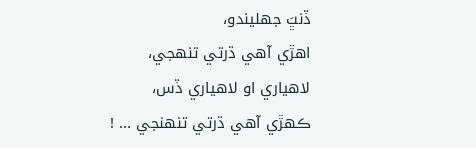ڏنڀَ جھليندو،
اهڙي آهي ڌرتي تنهجي،
لاهياري او لاهياري ڏس،
ڪهڙي آهي ڌرتي تنهنجي ... !